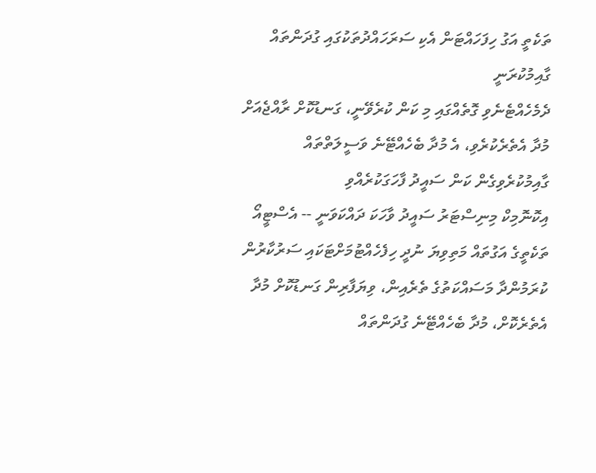ތަކެތީ އަގު ހިފަހައްޓަން އެކި ސަރަހައްދުތަކުގައި ގުދަންތައް ގާއިމުކުރަނީ
ދެމެހެއްޓެނެވި ގޮތެއްގައި މި ކަން ކުރެވޭނީ، ގަނޑުކޮށް ރާއްޖެއަށް މުދާ އެތެރެކުރެވި، އެ މުދާ ބެހެއްޓޭނެ ވަސީލަތްތައް ގާއިމުކުރެވިގެން ކަން ސައީދު ފާހަގަކުރެއްވި
އިކޮނޮމިކް މިނިސްޓަރު ސައީދު ވާހަކަ ދައްކަވަނީ -- އެސްޓީއޯ
ތަކެތީގެ އަގުތައް މަތިވިޔަ ނުދީ ހިފެހެއްޓުމަށްޓަކައި ސަރުކާރުން ކުރަމުންދާ މަސައްކަތުގެ ތެރެއިން، ވިޔަފާރިން ގަނޑުކޮށް މުދާ އެތެރެކޮށް، މުދާ ބެހެއްޓޭނެ ގުދަންތައް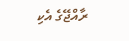ރާއްޖޭގެ އެކި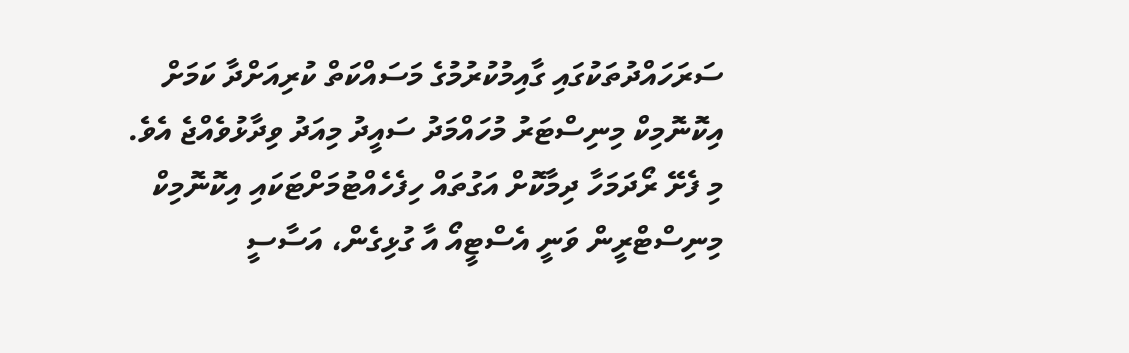ސަރަހައްދުތަކުގައި ގާއިމުކުރުމުގެ މަސައްކަތް ކުރިއަށްދާ ކަމަށް އިކޮނޮމިކް މިނިސްޓަރު މުހައްމަދު ސައީދު މިއަދު ވިދާޅުވެއްޖެ އެވެ.
މި ފެށޭ ރޯދަމަހާ ދިމާކޮށް އަގުތައް ހިފެހެއްޓުމަށްޓަކައި އިކޮނޮމިކް މިނިސްޓްރީން ވަނީ އެސްޓީއޯ އާ ގުޅިގެން، އަސާސީ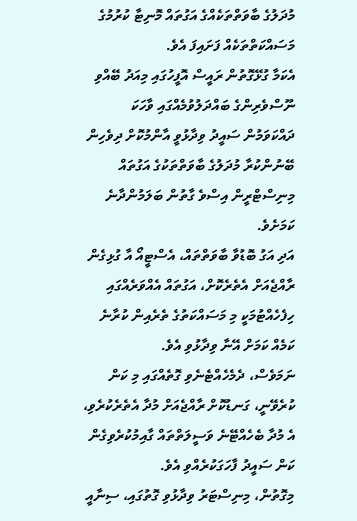މުދަލުގެ ބާވަތްތަކެއްގެ އަގުތައް މޮނިޓާ ކުރުމުގެ މަސައްކަތްތަކެއް ފަށައިފަ އެވެ.
އެކަމާ ގުޅޭގޮތުން ރައީސް އޮފީހުގައި މިއަދު ބޭއްވި ނޫސްވެރިންގެ ބައްދަލުވުމެއްގައި ވާހަކަ ދައްކަވަމުން ސައީދު ވިދާޅުވީ އާންމުކޮށް ދިވެހިން ބޭނުންކުރާ މުދަލުގެ ބާވަތްތަކުގެ އަގުތައް މިނިސްޓްރީން އިސްވެ ގާތުން ބަލަމުންދާނެ ކަމަށެވެ.
އަދި އަގު ބޮޑުވާ ބާވަތްތައް، އެސްޓީއޯ އާ ގުޅިގެން ރާއްޖެއަށް އެތެރެކޮށް، އަގުތައް އެއްވަރެއްގައި ހިފެހެއްޓުމަކީ މި މަސައްކަތުގެ ތެރެއިން ކުރާނެ ކަމެއް ކަމަށް އޭނާ ވިދާޅުވި އެވެ.
ނަމަވެސް، ދެމެހެއްޓެނެވި ގޮތެއްގައި މި ކަން ކުރެވޭނީ، ގަނޑުކޮށް ރާއްޖެއަށް މުދާ އެތެރެކުރެވި، އެ މުދާ ބެހެއްޓޭނެ ވަސީލަތްތައް ގާއިމުކުރެވިގެން ކަން ސައީދު ފާހަގަކުރެއްވި އެވެ.
މިގޮތުން، މިނިސްޓަރު ވިދާޅުވި ގޮތުގައި، ސިނާއީ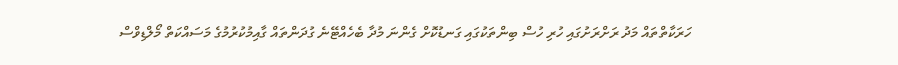ހަރަކާތްތައް މަދު ރަށްރަށުގައި ހުރި ހުސް ބިންތަކުގައި ގަނޑުކޮށް ގެންނަ މުދާ ބެހެއްޓޭނެ ގުދަންތައް ގާއިމުކުރުމުގެ މަސައްކަތް މޯލްޑިވްސް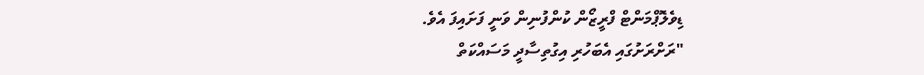ޑިވެލޮޕްމަންޓް ފްރީޒޯން ކުންފުނިން ވަނީ ފަށައިފަ އެވެ.
"ރަށްރަށުގައި އެބަހުރި އިގުތިސާދީ މަސައްކަތް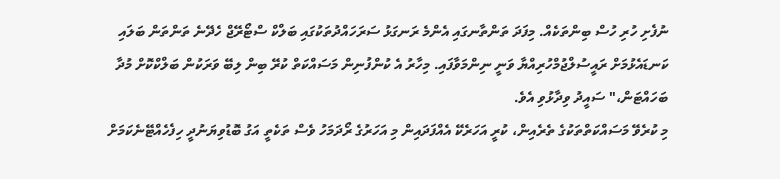ނުފެށި ހުރި ހުސް ބިންތަކެއް. މިފަދަ ތަންތާނގައި އެންމެ ރަނގަޅު ސަރަހައްދުތަކުގައި ބަލްކް ސްޓޯރޭޖް ހެދޭނެ ތަންތަން ބަލައި ކަނޑައެޅުމަށް ރައީސުލްޖުމްހުރިއްޔާ ވަނީ ނިންމަވާފައި. މިހާރު އެ ކުންފުނިން މަސައްކަތް ކުރޭ ބިން ލިބޭ ވަރަކުން ބަލްކްކޮށް މުދާ ބަހައްޓަން،" ސައީދު ވިދާޅުވި އެވެ.
މި ކުރެވޭ މަސައްކަތްތަކުގެ ތެރެއިން، ކުރީ އަހަރެކޭ އެއްފަދައިން މި އަހަރުގެ ރޯދަމަހު ވެސް ތަކެތީ އަގު ބޮޑުވިޔަނުދީ ހިފެހެއްޓޭނެކަމަށް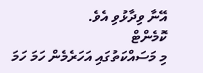އޭނާ ވިދާޅުވި އެވެ.
ކޮމެންޓް
މި މަސައްކަތުގައި އަހަރެމެން ހަމަ ހަމަ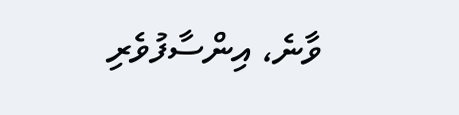ވާނެ، އިންސާފުވެރި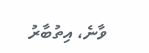ވާނެ، އިތުބާރު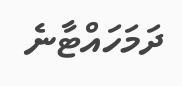ދަމަހައްޓާނެ